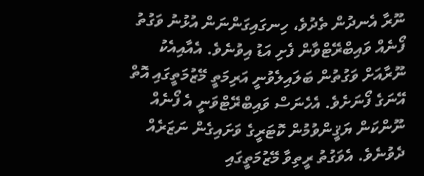ނޫރާ އެނދުން ތެދުވެ، ހިނގައިގަންނަން އުޅުނު ވަގުތު ފޯނެއް ވައިބްރޭޓްވާން ފެށި އަޑު އިވުނެވެ. އެއާއިއެކު ނޫރާއަށް ވަގުތުން ބަލައިލެވުނީ އަރިމަތީ މޭޒުމަތީގައި އޮތް އޭނަގެ ފޯނަށެވެ. އެހެނަސް ވައިބްރޭޓްވަނީ އެ ފޯނެއް ނޫންކަން ޔަޤީންވުމުން ކޮޓަރީގެ ވަށައިގެން ނަޒަރެއް ދެވުނެވެ. އެވަގުތު ރީތިވާ މޭޒުމަތީގައި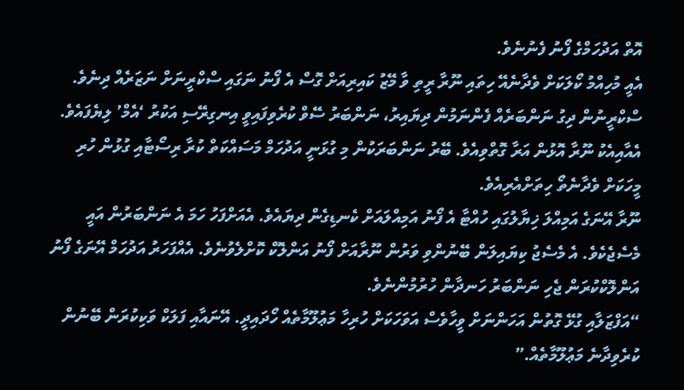އޮތް އަދުހަމްގެ ފޯނު ފެނުނެވެ.
އެއީ މުހިއްމު ކޯލަކަށް ވެދާނެއޭ ހިތައި ނޫރާ ރީތި ވާ މޭޒު ކައިރިއަށް ގޮސް އެ ފޯނު ނަގައި ސްކްރީނަށް ނަޒަރެއް ދިނެވެ. ސްކްރީނުން ދިގު ނަންބަރެއް ފެންނަމުން ދިޔައިރު، ނަންބަރު ސޭވް ކުރެވިފައިވީ އިނގިރޭސި އަކުރު ‘އެމް’ ލިޔެފައެވެ.
އެއާއިއެކު ނޫރާ އޮޅުން އަރާ ގޮތްވިއެވެ. ބޭރު ނަންބަރަކުން މި ގުޅަނީ އަދުހަމް މަސައްކަތް ކުރާ ރިސޯޓާއި ގުޅުން ހުރި މީހަކަށް ވެދާނެތޯ ހިތަށްއެރިއެވެ.
ނޫރާ އޭނަގެ އަމިއްލަ ޚިޔާލުގައި ހުއްޓާ އެ ފޯނު އަމިއްލައަށް ކެނޑިގެން ދިޔައެވެ. އެއަށްފަހު ހަމަ އެ ނަންބަރުން އައީ މެސެޖެކެވެ. އެ މެސެޖު ކިޔައިލަން ބޭނުންވި ވަރުން ނޫރާއަށް ފޯނު އަންލޮކް ކޮށްލެވުނެވެ. އެއްފަހަރު އަދުހަމް އޭނަގެ ފޯނު އަންލޮކްކުރަން ޖެހި ނަންބަރު ހަނދާން ހުރުމުންނެވެ.
“އަފްޒަލާއި ގުޅޭ ގޮތުން އަހަންނަށް ވީހާވެސް އަވަހަކަށް ހުރިހާ މަޢުލޫމާތެއް ހޯދައިދީ. އޭނައާއި ފަލަކް ވަކިކުރަން ބޭނުން ކުރެވިދާނެ މަޢުލޫމާތެއް.”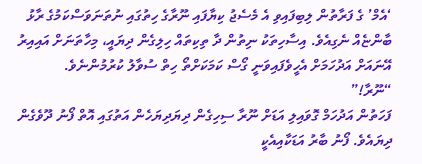‘އެމް’ ގެ ފަރާތުން ލިބިފައިވި އެ މެސެޖު ކިޔާފައި ނޫރާގެ ހިތުގައި ނުތަނަވަސްކަމުގެ ރާޅު ބާންޏެއް ނެގިއެވެ. އިސާހިތަކު ނިތުން ދާ ތިކިތައް ހިލިގެން ދިޔައީ، މިހާތަނަށް އައިއިރު އޭނައަށް އަދުހަމަށް އެހީވެފައިވަނީ ގޯސް ކަމަކަށްތޯ ހިތް ސުވާލު ކުރުމުންނެވެ.
“ނޫރާ!”
ފަހަތުން އަދުހަމް ގޮވައިލި އަޑަށް ނޫރާ ސިހިގެން ދިޔަދިޔަހެން އަތުގައި އޮތް ފޯނު ދޫވެގެން ދިޔައެވެ. ފޯނު ބާރު އަޑަކާއިއެކީ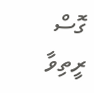ގޮސް ރީތިވާ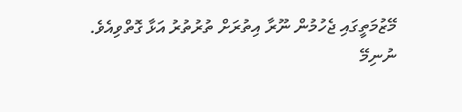މޭޒުމަތީގައި ޖެހުމުން ނޫރާ އިތުރަށް ތުރުތުރު އަޅާ ގޮތްވިއެވެ.
ނުނިމޭ